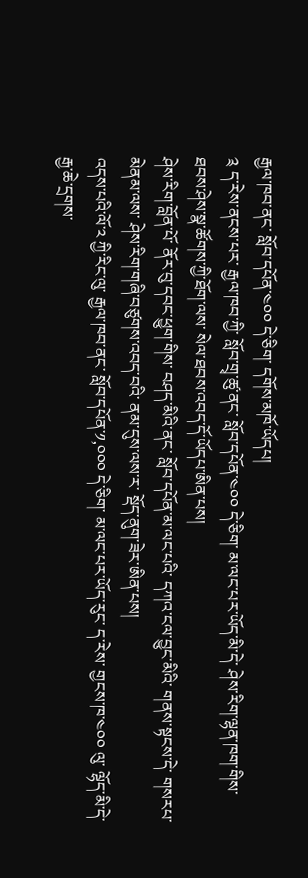རྒྱལ་ཁབ་ནང་ སློབ་དཔོན་༤༠༠ དེ་ཅིག་ དགོས་མཁོ་ཡོདཔ།
༉ ད་རེས་ནངས་པར་ རྒྱལ་ཁབ་ཀྱི་ སློབ་གྲྭ་ཚུ་ནང་ སློབ་དཔོན་༤༠༠ དེ་ཅིག་ མ་ལང་པར་ཡོད་མི་དེ་ ཤེས་རིག་ལྷན་ཁག་གིས་ ཐབས་ཤེས་སྣ་ཚོགས་ཀྱི་ཐོག་ལས་ སེལ་ཐབས་འབད་དོ་ཡོདཔ་ཨིན་པས།
ཤེས་རིག་བློན་པོ་ ནོར་བུ་དབང་ཕྱུག་གིས་ བཤད་མིའི་ནང་ སློབ་དཔོན་མ་ལང་པའི་ དཀའ་ངལ་བྱུང་མིའི་ གནས་སྟངས་དེ་ གསརཔ་མེནམ་ལས་ ཤེས་རིག་གཞི་བཙུགས་འབད་བའི་ ནམ་དུས་ལས་ར་ སྡོད་ནུག་ཟེར་ཨིན་པས།
འདས་པའི་ལོ་༢ ཀྱི་རིང་ལུ་ རྒྱལ་ཁབ་ནང་ སློབ་དཔོན་༡,༠༠༠ དེ་ཅིག་ མ་ལང་པར་ཡོད་རུང་ ད་རེས་ གྱངས་ཁ་༤༠༠ ལུ་ ལྷོད་མི་དེ་ རྒྱ་ཆེ་དྲགས་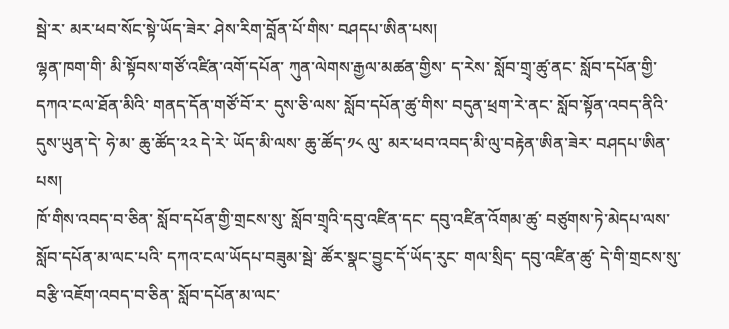སྦེ་ར་ མར་ཕབ་སོང་སྟེ་ཡོད་ཟེར་ ཤེས་རིག་བློན་པོ་གིས་ བཤདཔ་ཨིན་པས།
ལྷན་ཁག་གི་ མི་སྟོབས་གཙོ་འཛིན་འགོ་དཔོན་ ཀུན་ལེགས་རྒྱལ་མཚན་གྱིས་ ད་རེས་ སློབ་གྲྭ་ཚུ་ནང་ སློབ་དཔོན་གྱི་ དཀའ་ངལ་ཐོན་མིའི་ གནད་དོན་གཙོ་བོ་ར་ དུས་ཅི་ལས་ སློབ་དཔོན་ཚུ་གིས་ བདུན་ཕྲག་རེ་ནང་ སློབ་སྟོན་འབད་ནིའི་ དུས་ཡུན་དེ་ ཧེ་མ་ ཆུ་ཚོད་༢༢ དེ་རེ་ ཡོད་མི་ལས་ ཆུ་ཚོད་༡༨ ལུ་ མར་ཕབ་འབད་མི་ལུ་བརྟེན་ཨིན་ཟེར་ བཤདཔ་ཨིན་པས།
ཁོ་གིས་འབད་བ་ཅིན་ སློབ་དཔོན་གྱི་གྲངས་སུ་ སློབ་གྲྭའི་དབུ་འཛིན་དང་ དབུ་འཛིན་འོགམ་ཚུ་ བཙུགས་ཏེ་མེདཔ་ལས་ སློབ་དཔོན་མ་ལང་པའི་ དཀའ་ངལ་ཡོདཔ་བཟུམ་སྦེ་ ཚོར་སྣང་བྱུང་དོ་ཡོད་རུང་ གལ་སྲིད་ དབུ་འཛིན་ཚུ་ དེ་གི་གྲངས་སུ་ བརྩི་འཇོག་འབད་བ་ཅིན་ སློབ་དཔོན་མ་ལང་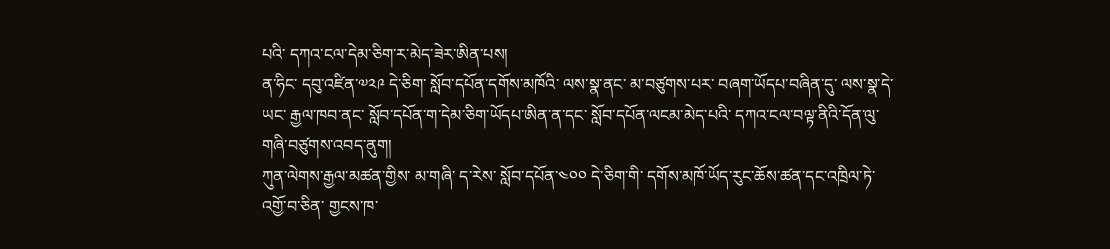པའི་ དཀའ་ངལ་དེམ་ཅིག་ར་མེད་ཟེར་ཨིན་པས།
ན་ཧིང་ དབུ་འཛིན་༧༢༩ དེ་ཅིག་ སློབ་དཔོན་དགོས་མཁོའི་ ལས་སྣ་ནང་ མ་བཙུགས་པར་ བཞག་ཡོདཔ་བཞིན་དུ་ ལས་སྣ་དེ་ཡང་ རྒྱལ་ཁབ་ནང་ སློབ་དཔོན་ག་དེམ་ཅིག་ཡོདཔ་ཨིན་ན་དང་ སློབ་དཔོན་ལངམ་མེད་པའི་ དཀའ་ངལ་བལྟ་ནིའི་དོན་ལུ་ གཞི་བཙུགས་འབད་ནུག།
ཀུན་ལེགས་རྒྱལ་མཚན་གྱིས་ མ་གཞི་ ད་རེས་ སློབ་དཔོན་༤༠༠ དེ་ཅིག་གི་ དགོས་མཁོ་ཡོད་རུང་ཆོས་ཚན་དང་འཁྲིལ་ཏེ་ འགྱོ་བ་ཅིན་ གྱངས་ཁ་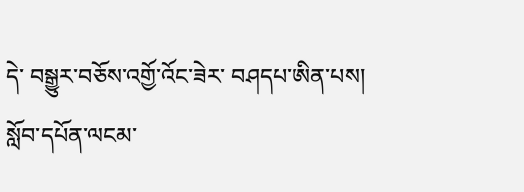དེ་ བསྒྱུར་བཅོས་འགྱོ་འོང་ཟེར་ བཤདཔ་ཨིན་པས།
སློབ་དཔོན་ལངམ་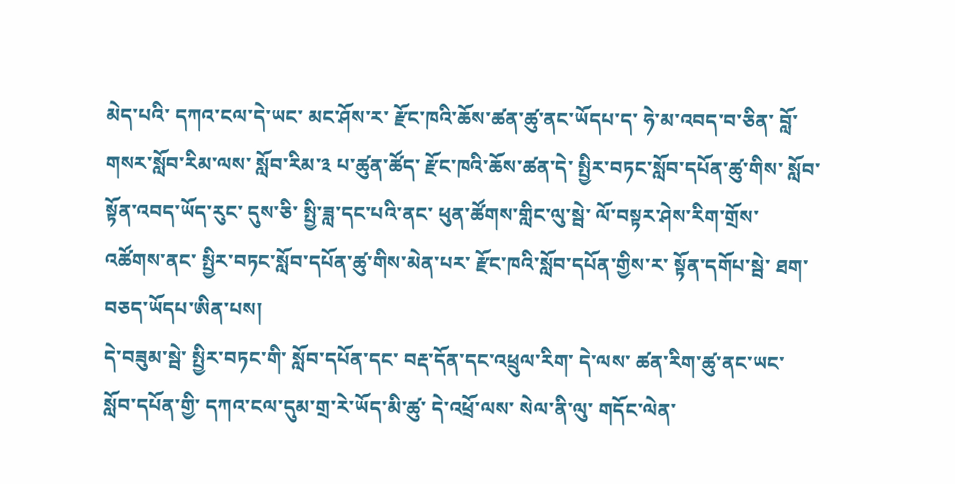མེད་པའི་ དཀའ་ངལ་དེ་ཡང་ མང་ཤོས་ར་ རྫོང་ཁའི་ཆོས་ཚན་ཚུ་ནང་ཡོདཔ་ད་ ཧེ་མ་འབད་བ་ཅིན་ བློ་གསར་སློབ་རིམ་ལས་ སློབ་རིམ་༣ པ་ཚུན་ཚོད་ རྫོང་ཁའི་ཆོས་ཚན་དེ་ སྤྱིར་བཏང་སློབ་དཔོན་ཚུ་གིས་ སློབ་སྟོན་འབད་ཡོད་རུང་ དུས་ཅི་ སྤྱི་ཟླ་དང་པའི་ནང་ ཕུན་ཚོགས་གླིང་ལུ་སྦེ་ ལོ་བསྟར་ཤེས་རིག་གྲོས་འཚོགས་ནང་ སྤྱིར་བཏང་སློབ་དཔོན་ཚུ་གིས་མེན་པར་ རྫོང་ཁའི་སློབ་དཔོན་གྱིས་ར་ སྟོན་དགོཔ་སྦེ་ ཐག་བཅད་ཡོདཔ་ཨིན་པས།
དེ་བཟུམ་སྦེ་ སྤྱིར་བཏང་གི་ སློབ་དཔོན་དང་ བརྡ་དོན་དང་འཕྲུལ་རིག་ དེ་ལས་ ཚན་རིག་ཚུ་ནང་ཡང་ སློབ་དཔོན་གྱི་ དཀའ་ངལ་དུམ་གྲ་རེ་ཡོད་མི་ཚུ་ དེ་འཕྲོ་ལས་ སེལ་ནི་ལུ་ གདོང་ལེན་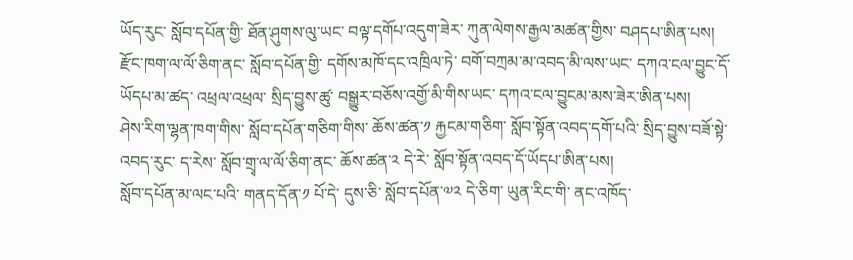ཡོད་རུང་ སློབ་དཔོན་གྱི་ ཐོན་ཤུགས་ལུ་ཡང་ བལྟ་དགོཔ་འདུག་ཟེར་ ཀུན་ལེགས་རྒྱལ་མཚན་གྱིས་ བཤདཔ་ཨིན་པས།
རྫོང་ཁག་ལ་ལོ་ཅིག་ནང་ སློབ་དཔོན་གྱི་ དགོས་མཁོ་དང་འཁྲིལ་ཏེ་ བགོ་བཀྲམ་མ་འབད་མི་ལས་ཡང་ དཀའ་ངལ་བྱུང་དོ་ཡོདཔ་མ་ཚད་ འཕྲལ་འཕྲལ་ སྲིད་བྱུས་ཚུ་ བསྒྱུར་བཅོས་འགྱོ་མི་གིས་ཡང་ དཀའ་ངལ་བྱུངམ་མས་ཟེར་ཨིན་པས།
ཤེས་རིག་ལྷན་ཁག་གིས་ སློབ་དཔོན་གཅིག་གིས་ ཆོས་ཚན་༡ རྐྱངམ་གཅིག་ སློབ་སྟོན་འབད་དགོ་པའི་ སྲིད་བྱུས་བཟོ་སྟེ་འབད་རུང་ ད་རེས་ སློབ་གྲྭ་ལ་ལོ་ཅིག་ནང་ ཆོས་ཚན་༢ དེ་རེ་ སློབ་སྟོན་འབད་དོ་ཡོདཔ་ཨིན་པས།
སློབ་དཔོན་མ་ལང་པའི་ གནད་དོན་༡ པོ་དེ་ དུས་ཅི་ སློབ་དཔོན་༧༢ དེ་ཅིག་ ཡུན་རིང་གི་ ནང་འཁོད་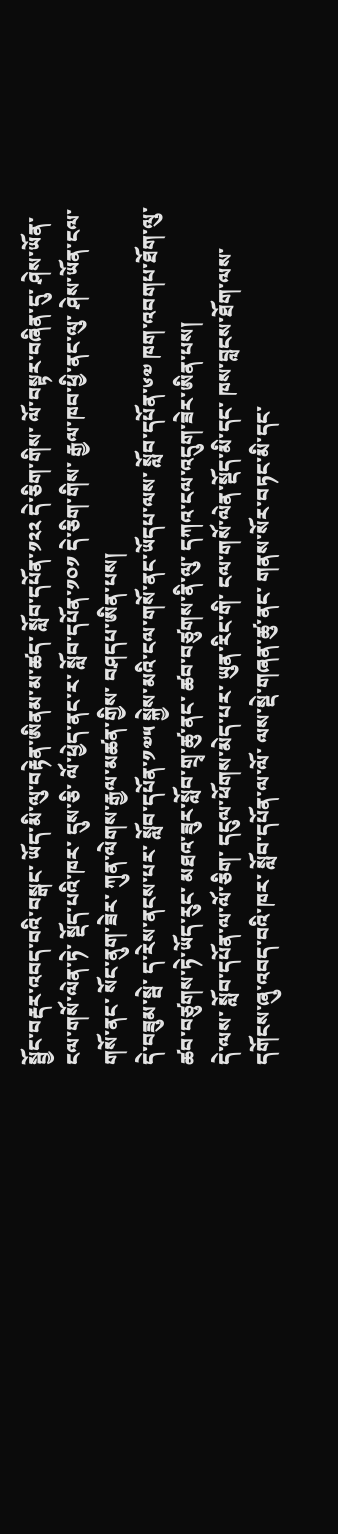སྦྱོང་བརྡར་འབད་བའི་བསྒང་ ཡོད་མི་ལུ་བརྟེན་ཨིནམ་མ་ཚད་ སློབ་དཔོན་༡༢༢ དེ་ཅིག་གིས་ ལོ་བསྟར་བཞིན་དུ་ ཤེས་ཡོན་ངལ་གསོ་ལེན་ཏེ་ སྡོད་པའི་ཁར་ དུས་ཅི་ ལོ་ཕྱེད་ནང་ར་ སློབ་དཔོན་༡༠༡ དེ་ཅིག་གིས་ རྒྱལ་ཁབ་ཕྱི་ནང་ལུ་ ཤེས་ཡོན་ངལ་གསོ་ནང་ སོང་ནུག་ཟེར་ ཀུན་ལེགས་རྒྱལ་མཚན་གྱིས་ བཤདཔ་ཨིན་པས།
དེ་བཟུམ་སྦེ་ ད་རེས་ནངས་པར་ སློབ་དཔོན་༡༧༥ སྐྱེས་མའི་ངལ་གསོ་ནང་ཡོདཔ་ལས་ སློབ་དཔོན་༦༧ ཁག་འབགཔ་ཐོག་ལུ་ ཚབ་བཙུགས་ཏེ་ཡོད་རུང་ མཐའ་ཟུར་སློབ་གྲྭ་ཚུ་ནང་ ཚབ་བཙུགས་ནི་ལུ་ དཀའ་ངལ་འདུག་ཟེར་ཨིན་པས།
དེ་ལས་ སློབ་དཔོན་ལ་ལོ་ཅིག་ དངུལ་ཕོགས་མེད་པར་ ཡུན་རིང་གི་ ངལ་གསོ་ལེན་སྡོད་མི་དང་ ཁས་བླངས་ཐོག་ལས་ དགོངས་ཞུ་འབད་བའི་ཁར་ སློབ་དཔོན་ལ་ལོ་ ལས་སྡེ་གཞན་ཚུ་ནང་ གནས་སོར་བཏང་མི་དང་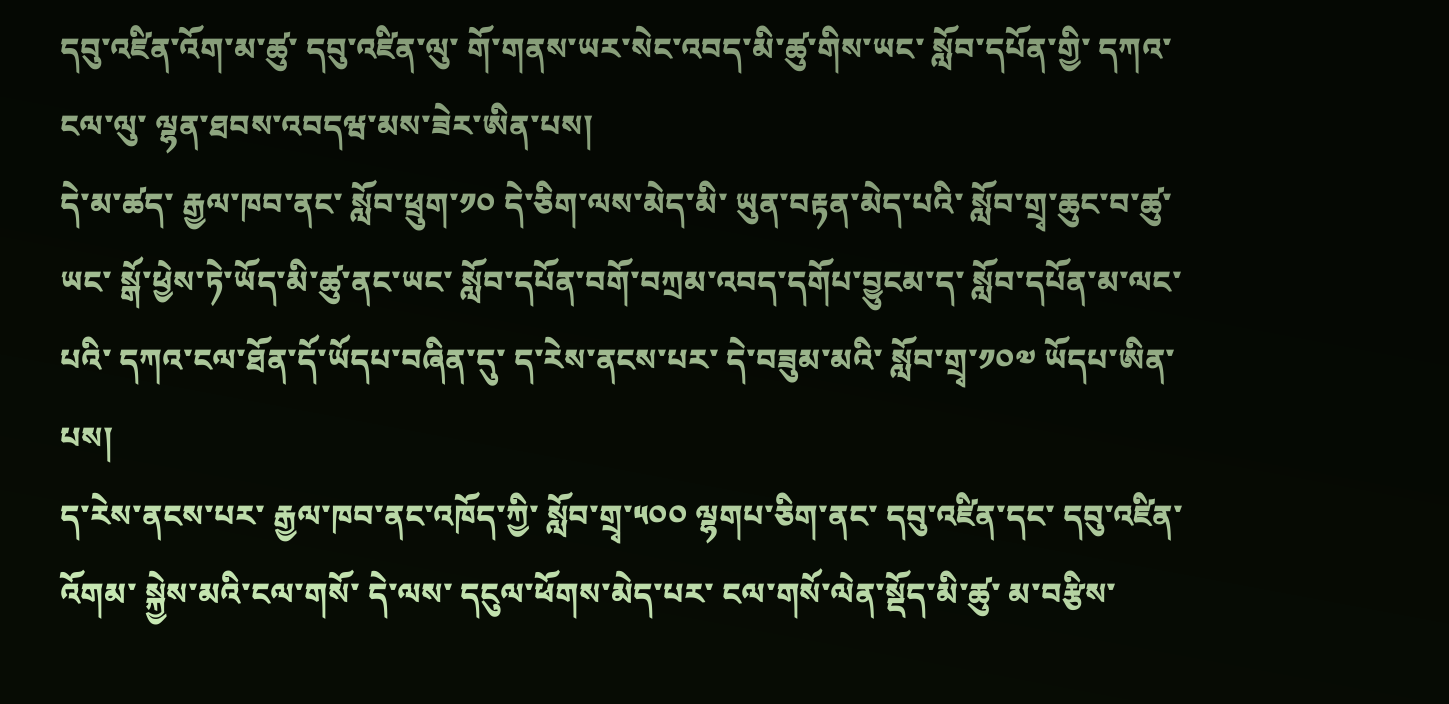དབུ་འཛིན་འོག་མ་ཚུ་ དབུ་འཛིན་ལུ་ གོ་གནས་ཡར་སེང་འབད་མི་ཚུ་གིས་ཡང་ སློབ་དཔོན་གྱི་ དཀའ་ངལ་ལུ་ ལྷན་ཐབས་འབདཝ་མས་ཟེར་ཨིན་པས།
དེ་མ་ཚད་ རྒྱལ་ཁབ་ནང་ སློབ་ཕྲུག་༡༠ དེ་ཅིག་ལས་མེད་མི་ ཡུན་བརྟན་མེད་པའི་ སློབ་གྲྭ་ཆུང་བ་ཚུ་ཡང་ སྒོ་ཕྱེས་ཏེ་ཡོད་མི་ཚུ་ནང་ཡང་ སློབ་དཔོན་བགོ་བཀྲམ་འབད་དགོཔ་བྱུངམ་ད་ སློབ་དཔོན་མ་ལང་པའི་ དཀའ་ངལ་ཐོན་དོ་ཡོདཔ་བཞིན་དུ་ ད་རེས་ནངས་པར་ དེ་བཟུམ་མའི་ སློབ་གྲྭ་༡༠༧ ཡོདཔ་ཨིན་པས།
ད་རེས་ནངས་པར་ རྒྱལ་ཁབ་ནང་འཁོད་ཀྱི་ སློབ་གྲྭ་༥༠༠ ལྷགཔ་ཅིག་ནང་ དབུ་འཛིན་དང་ དབུ་འཛིན་འོགམ་ སྐྱེས་མའི་ངལ་གསོ་ དེ་ལས་ དངུལ་ཕོགས་མེད་པར་ ངལ་གསོ་ལེན་སྡོད་མི་ཚུ་ མ་བརྩིས་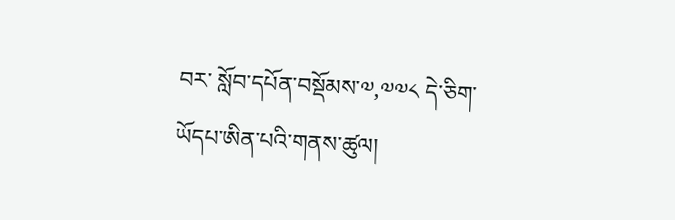བར་ སློབ་དཔོན་བསྡོམས་༧,༧༧༨ དེ་ཅིག་ ཡོདཔ་ཨིན་པའི་གནས་ཚུལ།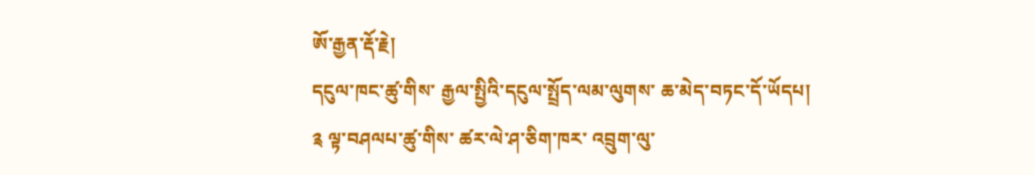ཨོ་རྒྱན་རྡོ་རྗེ།
དངུལ་ཁང་ཚུ་གིས་ རྒྱལ་སྤྱིའི་དངུལ་སྤྲོད་ལམ་ལུགས་ ཆ་མེད་བཏང་དོ་ཡོདཔ།
༉ ལྟ་བཤལཔ་ཚུ་གིས་ ཚར་ལེ་ཤ་ཅིག་ཁར་ འབྲུག་ལུ་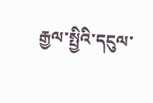རྒྱལ་སྤྱིའི་དངུལ་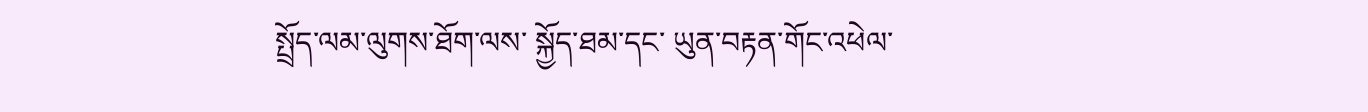སྤྲོད་ལམ་ལུགས་ཐོག་ལས་ སྐྱོད་ཐམ་དང་ ཡུན་བརྟན་གོང་འཕེལ་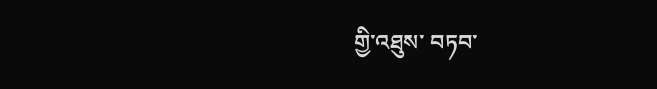གྱི་འཐུས་ བཏབ་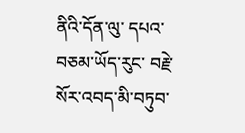ནིའི་དོན་ལུ་ དཔའ་བཅམ་ཡོད་རུང་ བརྗེ་སོར་འབད་མི་བཏུབ་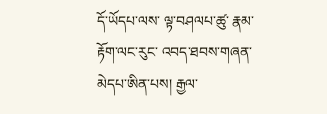དོ་ཡོདཔ་ལས་ ལྟ་བཤལཔ་ཚུ་ རྣམ་རྟོག་ལང་རུང་ འབད་ཐབས་གཞན་མེདཔ་ཨིན་པས། རྒྱལ་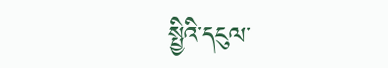སྤྱིའི་དངུལ་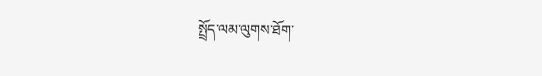སྤྲོད་ལམ་ལུགས་ཐོག་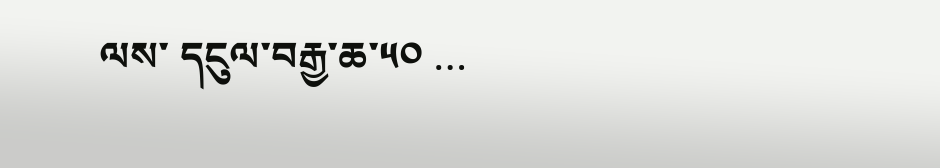ལས་ དངུལ་བརྒྱ་ཆ་༥༠ …